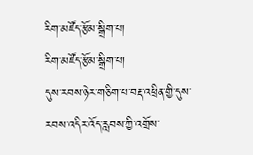རིག་མཛོད་རྩོམ་སྒྲིག་པ།
རིག་མཛོད་རྩོམ་སྒྲིག་པ།
དུས་རབས་ཉེར་གཅིག་པ་བརྡ་འཕྲིན་གྱི་དུས་རབས་འདིར་འོད་རླབས་ཀྱི་འགྲོས་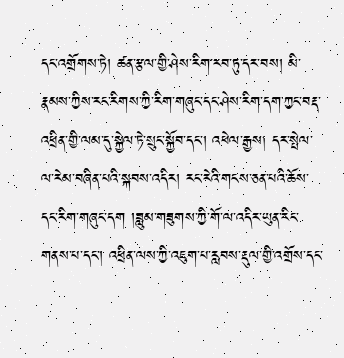དང་འགྲོགས་ཏེ། ཚན་རྩལ་གྱི་ཤེས་རིག་རབ་ཏུ་དར་བས། མི་རྣམས་ཀྱིས་རང་རིགས་ཀྱི་རིག་གཞུང་དང་ཤེས་རིག་དག་ཀྱང་བརྡ་འཕྲིན་གྱི་ལམ་དུ་སྐྱེལ་ཏེ་སྲུང་སྐྱོབ་དང་། འཕེལ་རྒྱས། དར་སྤེལ་ལ་རེམ་བཞིན་པའི་སྐབས་འདིར། རང་རེའི་གངས་ཅན་པའི་ཆོས་དང་རིག་གཞུང་དག །ཟླུམ་གཟུགས་ཀྱི་གོ་ལ་འདིར་ཡུན་རིང་གནས་པ་དང་། འཕྲིན་ལས་ཀྱི་འཇུག་པ་རླབས་རྡུལ་གྱི་འགྲོས་དང་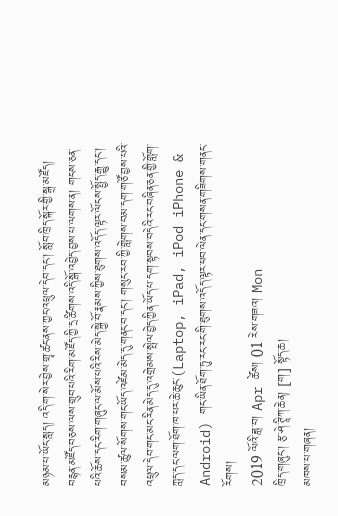མཉམ་པ་ཡོང་སླད། འདི་ག་སེར་བྱེས་གྲྭ་ཚང་ནས་ཀྱང་འཕྲུལ་དེབ་དང་། སློབ་ཁྲིད་སྐོར་གྱི་སྒྲ་མཛོད། བརྙན་མཛོད་བཅས་ལས་གྲུབ་པའི་རིག་མཛོད་ཀྱི་དྲ་ཚིགས་འདི་སྒོ་འབྱེད་བྱས་པ་ལགས་ན། གངས་ཅན་པའི་ཆོས་དང་རིག་གཞུང་ལ་མོས་པའི་རིས་མེད་སྐྱེ་བོ་རྣམས་ཀྱིས་ཐུགས་འདོད་ལྟར་ལོངས་སྤྱོད་རྒྱུ་དང་། བསམ་ཚུལ་སོགས་གང་ཡོད་འཛེམ་མེད་དུ་གནང་བ་དང་། གསུང་རབ་ཀྱི་གླེགས་བམ་དག་གཙོ་བྱས་པའི་འཕྲུལ་དེབ་གང་མང་རིན་མེད་དུ་འགྲེམས་སྤེལ་བྱེད་ཀྱིན་ཡོད་པ་དག་སྟབས་བདེའི་རང་བཞིན་ཅན་གྱི་གློག་ཀླད་དང་ལག་ཐོག་ཁ་པར་ཆེ་ཆུང་(Laptop, iPad, iPod iPhone & Android) གང་ཡིན་ཐོག་ཏུ་རང་རང་གི་ཐུགས་འདོད་ལྟར་ཕབ་ལེན་དང་གསན་གཟིགས་གནང་རོགས།
2019 ལོའི་ཟླ་བ། Apr ཚེས། 01 རེས་གཟའ། Mon
ཁྲིད་གཞུང་། རྩ་ཤེ་ཊཱིཀ་ཆེན། [ག] སྟོད་ཆ།
མཁས་པ་གཞན།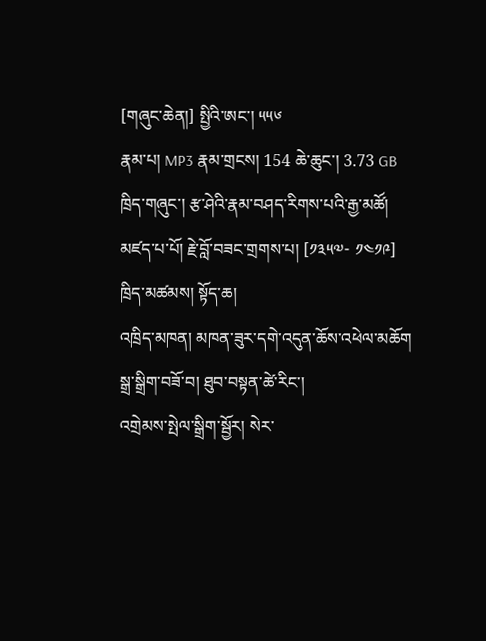[གཞུང་ཆེན།] སྤྱིའི་ཨང་། ༥༥༦
རྣམ་པ། MP3 རྣམ་གྲངས། 154 ཆེ་ཆུང་། 3.73 GB
ཁྲིད་གཞུང་། རྩ་ཤེའི་རྣམ་བཤད་རིགས་པའི་རྒྱ་མཚོ།
མཛད་པ་པོ། རྗེ་བློ་བཟང་གྲགས་པ། [༡༣༥༧- ༡༤༡༩]
ཁྲིད་མཚམས། སྟོད་ཆ།
འཁྲིད་མཁན། མཁན་ཟུར་དགེ་འདུན་ཆོས་འཕེལ་མཆོག
སྒྲ་སྒྲིག་བཟོ་བ། ཐུབ་བསྟན་ཚེ་རིང་།
འགྲེམས་སྤེལ་སྒྲིག་སྦྱོར། སེར་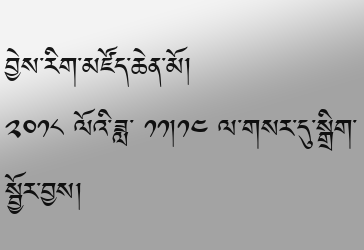བྱེས་རིག་མཛོད་ཆེན་མོ།
༢༠༡༨ ལོའི་ཟླ་ ༡༡།༡༤ ལ་གསར་དུ་སྒྲིག་སྦྱོར་བྱས།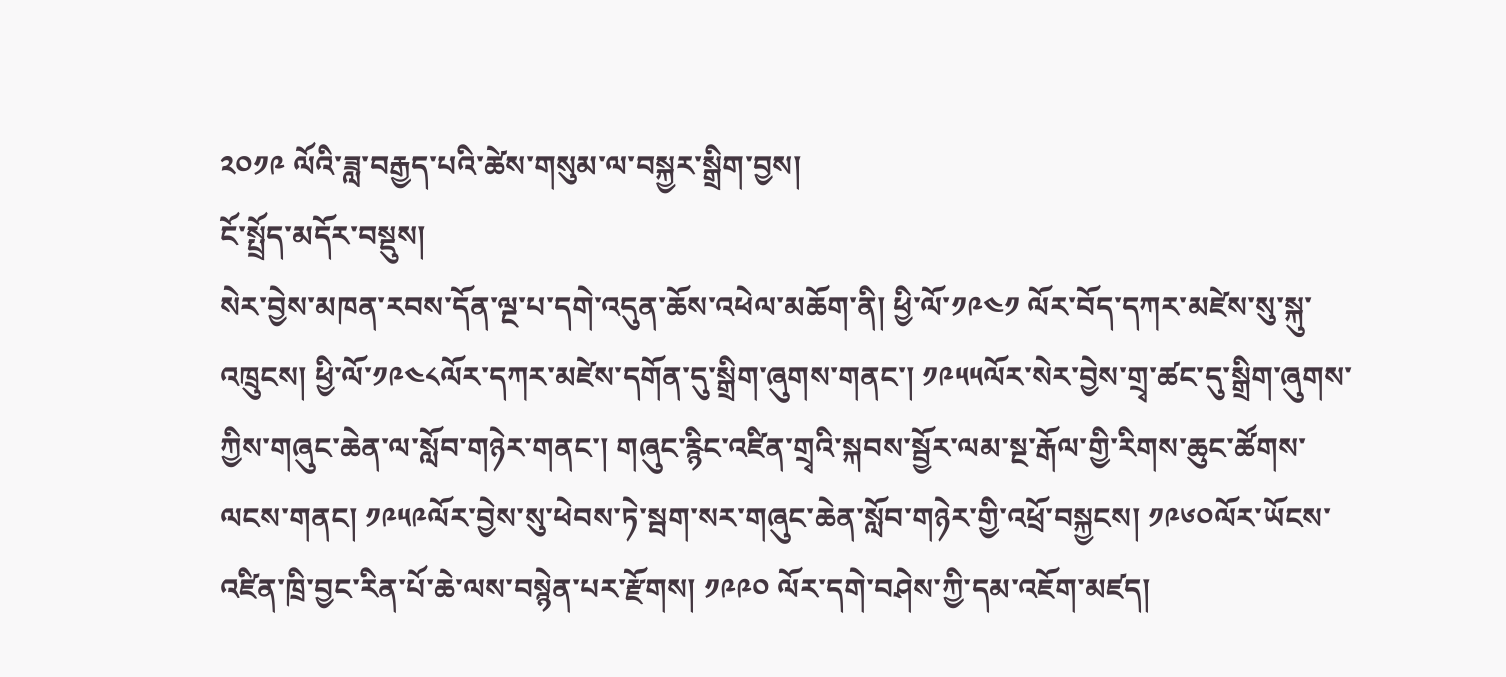༢༠༡༩ ལོའི་ཟླ་བརྒྱད་པའི་ཚེས་གསུམ་ལ་བསྐྱར་སྒྲིག་བྱས།
ངོ་སྤྲོད་མདོར་བསྡུས།
སེར་བྱེས་མཁན་རབས་དོན་ལྔ་པ་དགེ་འདུན་ཆོས་འཕེལ་མཆོག་ནི། ཕྱི་ལོ་༡༩༤༡ ལོར་བོད་དཀར་མཛེས་སུ་སྐུ་འཁྲུངས། ཕྱི་ལོ་༡༩༤༨ལོར་དཀར་མཛེས་དགོན་དུ་སྒྲིག་ཞུགས་གནང་། ༡༩༥༥ལོར་སེར་བྱེས་གྲྭ་ཚང་དུ་སྒྲིག་ཞུགས་ཀྱིས་གཞུང་ཆེན་ལ་སློབ་གཉེར་གནང་། གཞུང་རྙིང་འཛིན་གྲྭའི་སྐབས་སྦྱོར་ལམ་སྔ་རྒོལ་གྱི་རིགས་ཆུང་ཚོགས་ལངས་གནང། ༡༩༥༩ལོར་བྱེས་སུ་ཕེབས་ཏེ་སྦག་སར་གཞུང་ཆེན་སློབ་གཉེར་གྱི་འཕྲོ་བསྐྱངས། ༡༩༦༠ལོར་ཡོངས་འཛིན་ཁྲི་བྱང་རིན་པོ་ཆེ་ལས་བསྙེན་པར་རྫོགས། ༡༩༩༠ ལོར་དགེ་བཤེས་ཀྱི་དམ་འཇོག་མཛད།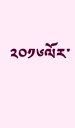༢༠༡༦ལོར་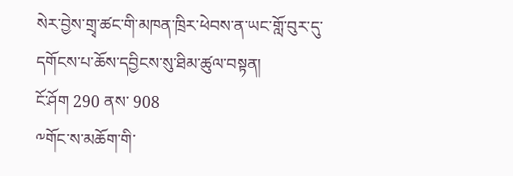སེར་བྱེས་གྲྭ་ཚང་གི་མཁན་ཁྲིར་ཕེབས་ན་ཡང་གློ་བུར་དུ་དགོངས་པ་ཆོས་དབྱིངས་སུ་ཐིམ་ཚུལ་བསྟན།
ངོ་ཤོག 290 ནས་ 908
༸གོང་ས་མཆོག་གི་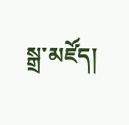སྒྲ་མཛོད།